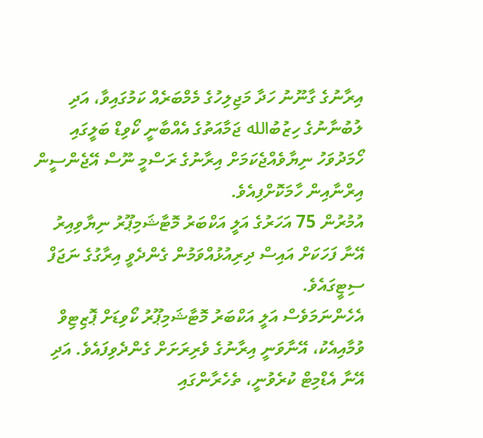އިރާނުގެ ގާނޫނު ހަދާ މަޖިލިހުގެ މެމްބަރެއް ކަމުގައިވާ، އަދި ލުބުނާނުގެ ހިޒުބުالله ޖަމާއަތުގެ އެއްބާނީ ކޯވިޑް ބަލީގައި ހޯމަދުވަހު ނިޔާވެއްޖެކަމަށް އިރާނުގެ ރަސްމީ ނޫސް އޭޖެންސީން އިރްނާއިން ހާމަކޮށްފިއެވެ.
އުމުރުން 75 އަހަރުގެ އަލީ އަކްބަރު މޮޓާޝަމިޕޫރު ނިޔާވިއިރު އޭނާ ފަހަކަށް އައިސް ދިރިއުޅުއްވަމުން ގެންދެވީ އިރާގުގެ ނަޖަފް ސިޓީގައެވެ.
އެހެންނަމަވެސް އަލީ އަކްބަރު މޮޓާޝަމިޕޫރު ކޯވިޑަށް ޕޮޒިޓިވް ވުމާއިއެކު، އޭނާވަނީ އިރާނުގެ ވެރިރަށަށް ގެންދެވިފައެވެ. އަދި އޭނާ އެޑްމިޓް ކުރެވުނީ، ތެހެރާންގައި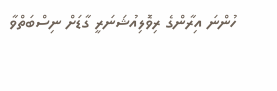ހުންނަ އިރާންގެ ރިވޮލިއުޝަނަރީ ގާޑަށް ނިސްބަތްވާ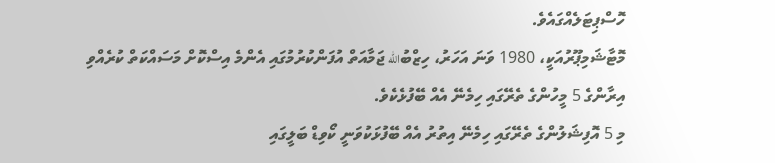ހޮސްޕިޓަލެއްގައެވެ.
މޮޓާޝަމިޕޫރުއަކީ، 1980 ވަނަ އަހަރު، ހިޒްބުالله ޖަމާއަތް އުފަންކުރުމުގައި އެންމެ އިސްކޮށް މަސައްކަތް ކުރެއްވި އިރާންގެ 5 މީހުންގެ ތެރޭގައި ހިމެނޭ އެއް ބޭފުޅެކެވެ.
މި 5 އޮފިޝަލުންގެ ތެރޭގައި ހިމެނޭ އިތުރު އެއް ބޭފުޅަކުވަނީ ކޯވިޑް ބަލީގައި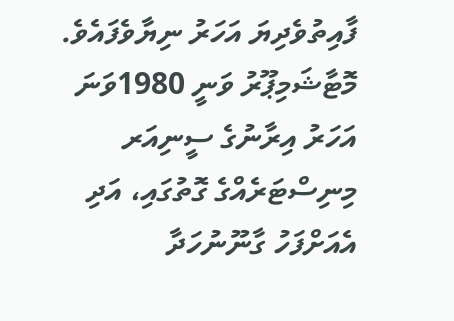ފާއިތުވެދިޔަ އަހަރު ނިޔާވެފައެވެ.
މޮޓާޝަމިޕޫރު ވަނީ 1980ވަނަ އަހަރު އިރާނުގެ ސީނިއަރ މިނިސްޓަރެއްގެ ގޮތުގައި، އަދި އެއަށްފަހު ގާނޫނުހަދާ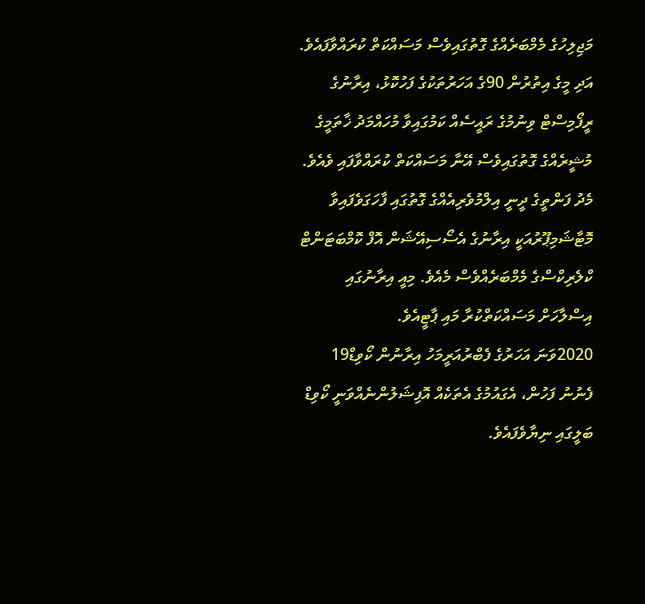މަޖިލިހުގެ މެމްބަރެއްގެ ގޮތުގައިވެސް މަސައްކަތް ކުރައްވާފައެވެ. އަދި މީގެ އިތުރުން 90ގެ އަހަރުތަކުގެ ފަހުކޮޅު، އިރާނުގެ ރީފޯމިސްޓް ވިނުމުގެ ރައީސެއް ކަމުގައިވާ މުހައްމަދު ޚާތަމީގެ މުޝީރެއްގެ ގޮތުގައިވެސް އޭނާ މަސައްކަތް ކުރައްވާފައި ވެއެވެ.
މެދު ފަންތީގެ ދީނީ އިލްމުވެރިއެއްގެ ގޮތުގައި ފާހަގަވެފައިވާ މޮޓާޝަމިޕޫރުއަކީ އިރާނުގެ އެސޯސިއޭޝަން އޮފް ކޮމްބަޓަންޓް ކްލެރިކްސްގެ މެމްބަރެއްވެސް މެއެވެ. މިއީ އިރާނުގައި އިސްލާހަށް މަސައްކަތްކުރާ މައި ޕާޓީއެވެ.
2020ވަނަ އަހަރުގެ ފެބްރުއަރީމަހު އިރާނުން ކޯވިޑް19 ފެނުނު ފަހުން، އެގައުމުގެ އެތަކެއް އޮފިޝަލުންނެއްވަނީ ކޯވިޑް ބަލީގައި ނިޔާވެފައެވެ.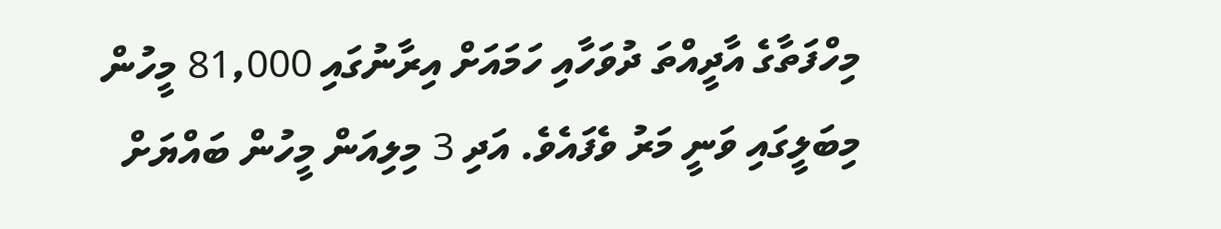މިހްފަތާގެ އާދީއްތަ ދުވަހާއި ހަމައަށް އިރާނުގައި 81,000 މީހުން މިބަލީގައި ވަނީ މަރު ވެފައެވެ. އަދި 3 މިލިއަން މީހުން ބައްޔަށް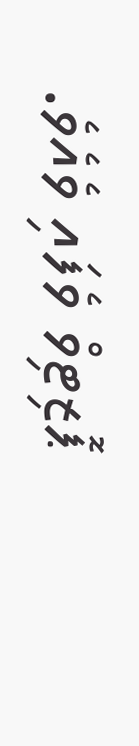ޕޮޒިޓިވް ވެފައި ވެއެވެ.